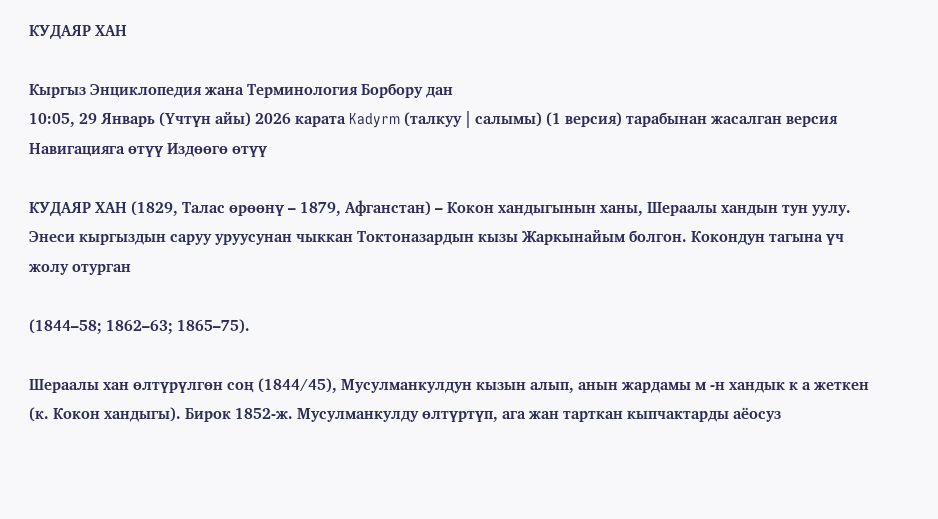КУДАЯР ХАН

Кыргыз Энциклопедия жана Терминология Борбору дан
10:05, 29 Январь (Үчтүн айы) 2026 карата Kadyrm (талкуу | салымы) (1 версия) тарабынан жасалган версия
Навигацияга өтүү Издөөгө өтүү

КУДАЯР ХАН (1829, Талас өрөөнү – 1879, Афганстан) – Кокон хандыгынын ханы, Шераалы хандын тун уулу. Энеси кыргыздын саруу уруусунан чыккан Токтоназардын кызы Жаркынайым болгон. Кокондун тагына үч жолу отурган

(1844–58; 1862–63; 1865–75).

Шераалы хан өлтүрүлгөн соң (1844/45), Мусулманкулдун кызын алып, анын жардамы м -н хандык к а жеткен (к. Кокон хандыгы). Бирок 1852-ж. Мусулманкулду өлтүртүп, ага жан тарткан кыпчактарды аёосуз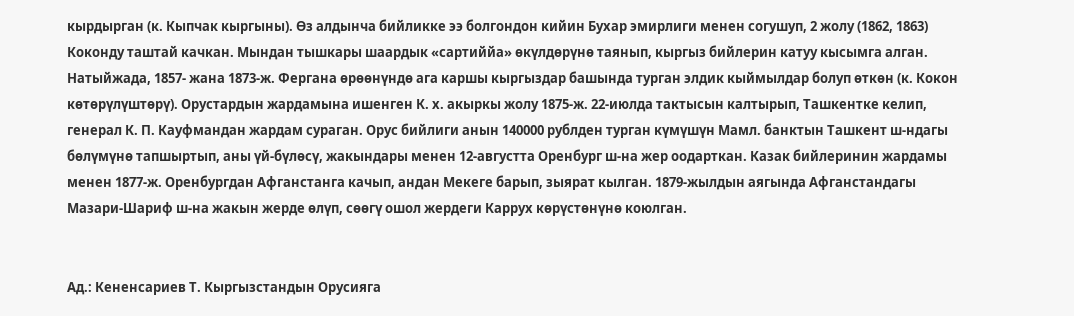кырдырган (к. Кыпчак кыргыны). Өз алдынча бийликке ээ болгондон кийин Бухар эмирлиги менен согушуп, 2 жолу (1862, 1863) Коконду таштай качкан. Мындан тышкары шаардык «сартиййа» өкүлдөрүнө таянып, кыргыз бийлерин катуу кысымга алган. Натыйжада, 1857- жана 1873-ж. Фергана өрөөнүндө ага каршы кыргыздар башында турган элдик кыймылдар болуп өткөн (к. Кокон көтөрүлүштөрү). Орустардын жардамына ишенген К. х. акыркы жолу 1875-ж. 22-июлда тактысын калтырып, Ташкентке келип, генерал К. П. Кауфмандан жардам сураган. Орус бийлиги анын 140000 рублден турган күмүшүн Мамл. банктын Ташкент ш-ндагы бөлүмүнө тапшыртып, аны үй-бүлөсү, жакындары менен 12-августта Оренбург ш-на жер оодарткан. Казак бийлеринин жардамы менен 1877-ж. Оренбургдан Афганстанга качып, андан Мекеге барып, зыярат кылган. 1879-жылдын аягында Афганстандагы Мазари-Шариф ш-на жакын жерде өлүп, сөөгү ошол жердеги Каррух көрүстөнүнө коюлган.


Ад.: Кененсариев Т. Кыргызстандын Орусияга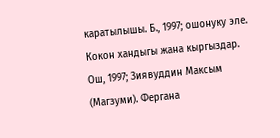каратылышы. Б., 1997; ошонуку эле. Кокон хандыгы жана кыргыздар. Ош, 1997; Зиявуддин Максым (Магзуми). Фергана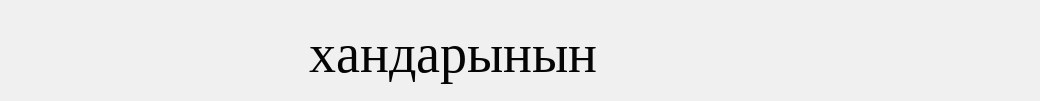хандарынын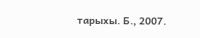тарыхы. Б., 2007.